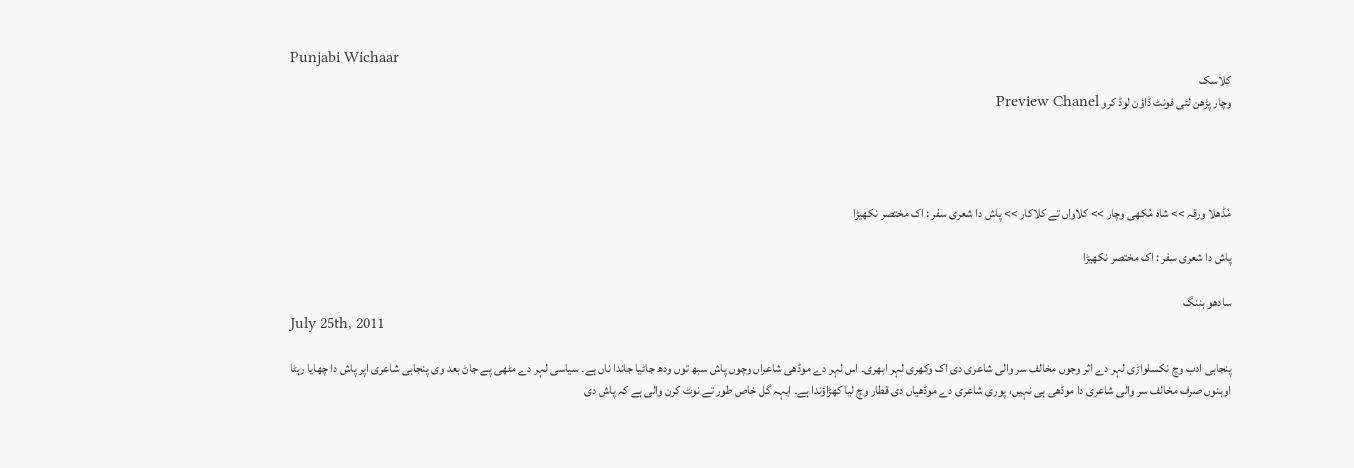Punjabi Wichaar
کلاسک
وچار پڑھن لئی فونٹ ڈاؤن لوڈ کرو Preview Chanel




مُڈھلا ورقہ >> شاہ مُکھی وچار >> کلاواں تے کلاکار >> پاش دا شعری سفر : اک مختصر نکھیڑا

پاش دا شعری سفر : اک مختصر نکھیڑا

سادھو بننگ
July 25th, 2011

پنجابی ادب وچ نکسلواڑی لہر دے اثر وجوں مخالف سر والی شاعری دی اک وکھری لہر ابھری۔ اس لہر دے موڈھی شاعراں وچوں پاش سبھ توں ودھ جاڻیا جاندا ناں ہے۔ سیاسی لہر دے مٹھی پے جاڻ بعد وی پنجابی شاعری اپر پاش دا چھایا رہڻا اوہنوں صرف مخالف سر والی شاعری دا موڈھی ہی نہیں، پوری شاعری دے موڈھیاں دی قطار وچ لیا کھڑاؤندا ہے۔ ایہہ گل خاص طور تے نوٹ کرن والی ہے کہ پاش دی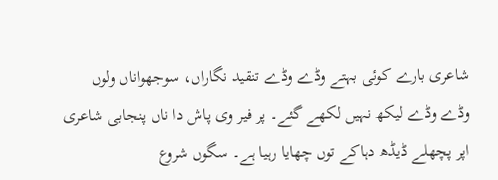شاعری بارے کوئی بہتے وڈے وڈے تنقید نگاراں، سوجھواناں ولوں وڈے وڈے لیکھ نہیں لکھے گئے۔ پر فیر وی پاش دا ناں پنجابی شاعری اپر پچھلے ڈیڈھ دہاکے توں چھایا رہیا ہے۔ سگوں شروع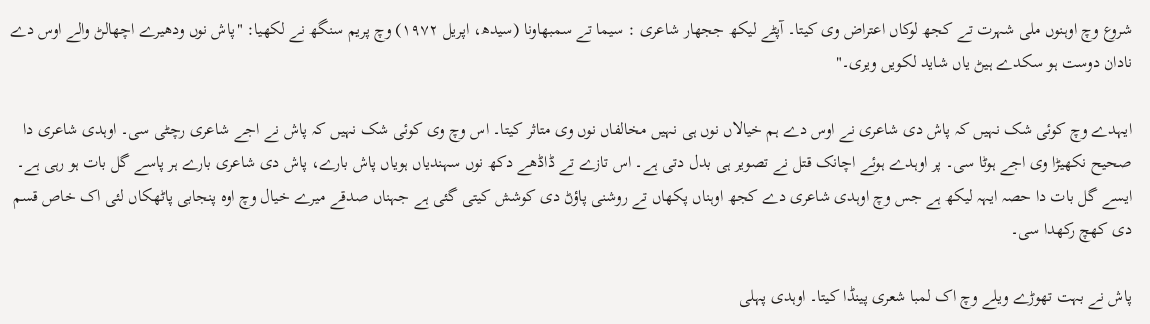شروع وچ اوہنوں ملی شہرت تے کجھ لوکاں اعتراض وی کیتا۔ آپڻے لیکھ ججھار شاعری : سیما تے سمبھاونا (سیدھ، اپریل ١٩٧٢) وچ پریم سنگھ نے لکھیا: "پاش نوں ودھیرے اچھالڻ والے اوس دے نادان دوست ہو سکدے ہیڻ یاں شاید لکویں ویری۔"

ایہدے وچ کوئی شک نہیں کہ پاش دی شاعری نے اوس دے ہم خیالاں نوں ہی نہیں مخالفاں نوں وی متاثر کیتا۔ اس وچ وی کوئی شک نہیں کہ پاش نے اجے شاعری رچڻی سی۔ اوہدی شاعری دا صحیح نکھیڑا وی اجے ہوڻا سی۔ پر اوہدے ہوئے اچانک قتل نے تصویر ہی بدل دتی ہے۔ اس تازے تے ڈاڈھے دکھ نوں سہندیاں ہویاں پاش بارے، پاش دی شاعری بارے ہر پاسے گل بات ہو رہی ہے۔ ایسے گل بات دا حصہ ایہہ لیکھ ہے جس وچ اوہدی شاعری دے کجھ اوہناں پکھاں تے روشنی پاؤڻ دی کوشش کیتی گئی ہے جہناں صدقے میرے خیال وچ اوہ پنجابی پاٹھکاں لئی اک خاص قسم دی کھچ رکھدا سی۔

پاش نے بہت تھوڑے ویلے وچ اک لمبا شعری پینڈا کیتا۔ اوہدی پہلی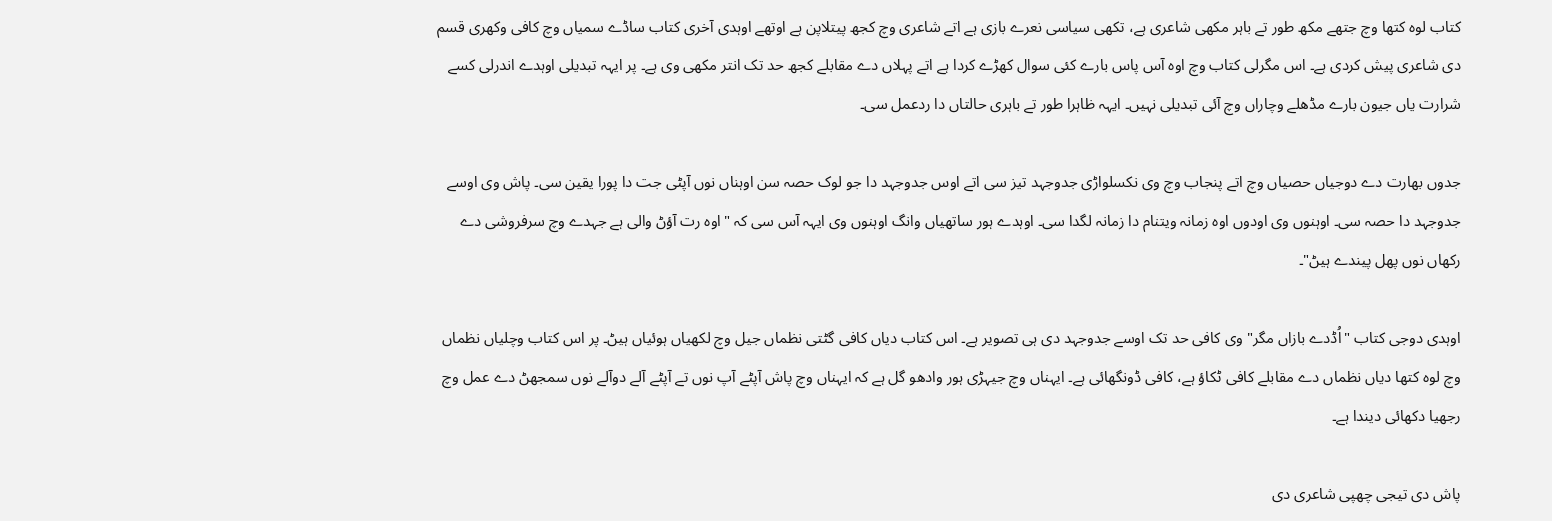کتاب لوہ کتھا وچ جتھے مکھ طور تے باہر مکھی شاعری ہے، تکھی سیاسی نعرے بازی ہے اتے شاعری وچ کجھ پیتلاپن ہے اوتھے اوہدی آخری کتاب ساڈے سمیاں وچ کافی وکھری قسم دی شاعری پیش کردی ہے۔ اس مگرلی کتاب وچ اوہ آس پاس بارے کئی سوال کھڑے کردا ہے اتے پہلاں دے مقابلے کجھ حد تک انتر مکھی وی ہے۔ پر ایہہ تبدیلی اوہدے اندرلی کسے شرارت یاں جیون بارے مڈھلے وچاراں وچ آئی تبدیلی نہیں۔ ایہہ ظاہرا طور تے باہری حالتاں دا ردعمل سی۔

جدوں بھارت دے دوجیاں حصیاں وچ اتے پنجاب وچ وی نکسلواڑی جدوجہد تیز سی اتے اوس جدوجہد دا جو لوک حصہ سن اوہناں نوں آپڻی جت دا پورا یقین سی۔ پاش وی اوسے جدوجہد دا حصہ سی۔ اوہنوں وی اودوں اوہ زمانہ ویتنام دا زمانہ لگدا سی۔ اوہدے ہور ساتھیاں وانگ اوہنوں وی ایہہ آس سی کہ "اوہ رت آؤڻ والی ہے جہدے وچ سرفروشی دے رکھاں نوں پھل پیندے ہیڻ"۔

اوہدی دوجی کتاب "اُڈدے بازاں مگر" وی کافی حد تک اوسے جدوجہد دی ہی تصویر ہے۔ اس کتاب دیاں کافی گڻتی نظماں جیل وچ لکھیاں ہوئیاں ہیڻ۔ پر اس کتاب وچلیاں نظماں وچ لوہ کتھا دیاں نظماں دے مقابلے کافی ٹکاؤ ہے، کافی ڈونگھائی ہے۔ ایہناں وچ جیہڑی ہور وادھو گل ہے کہ ایہناں وچ پاش آپڻے آپ نوں تے آپڻے آلے دوآلے نوں سمجھڻ دے عمل وچ رجھیا دکھائی دیندا ہے۔

پاش دی تیجی چھپی شاعری دی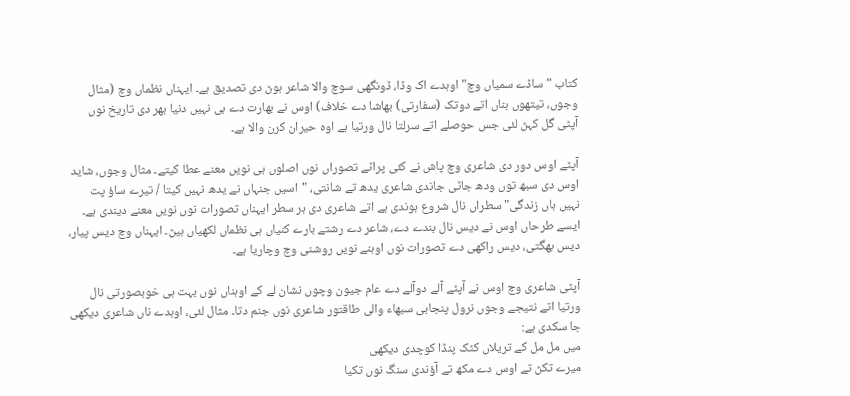کتاب "ساڈے سمیاں وچ" اوہدے اک وڈا، ڈونگھی سوچ والا شاعر ہوڻ دی تصدیق ہے۔ ایہناں نظماں وچ (مثال وجوں، تیتھوں بناں اتے دوتک (سفارتی) بھاشا دے خلاف) اوس نے بھارت دے ہی نہیں دنیا بھر دی تاریخ نوں آپڻی گل کہڻ لئی جس حوصلے اتے سرلتا نال ورتیا ہے اوہ حیران کرن والا ہے۔

آپڻے اوس دور دی شاعری وچ پاش نے کئی پراڻے تصوراں نوں اصلوں ہی نویں معنے عطا کیتے۔ مثال وجوں، شاید اوس دی سبھ توں ودھ جاڻی جاندی شاعری یدھ تے شانتی، "اسیں جنہاں نے یدھ نہیں کیتا / تیرے ساؤ پت نہیں ہاں زندگی" سطراں نال شروع ہوندی ہے اتے شاعری دی ہر سطر ایہناں تصورات نوں نویں معنے دیندی ہے۔ ایسے طرحاں اوس نے دیس نال بندے دے، شاعر دے رشتے بارے کنیاں ہی نظماں لکھیاں ہیڻ۔ ایہناں وچ دیس پیار، دیس بھگتی، دیس راکھی دے تصورات نوں اوہنے نویں روشنی وچ وچاریا ہے۔

آپڻی شاعری وچ اوس نے آپڻے آلے دوآلے دے عام جیون وچوں نشان لے کے اوہناں نوں بہت ہی خوبصورتی نال ورتیا اتے نتیجے وجوں نرول پنجابی سبھاء والی طاقتور شاعری نوں جنم دتا۔ مثال لئی، اوہدے ناں شاعری دیکھی جا سکدی ہے:
میں مل مل کے تریلاں کڻک پنڈا کوچدی دیکھی
میرے تکڻ تے اوس دے مکھ تے آؤندی سنگ نوں تکیا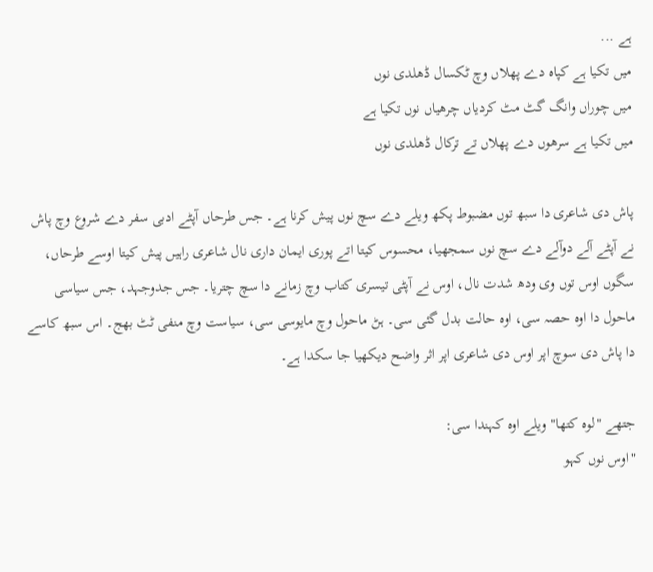ہے ...
میں تکیا ہے کپاہ دے پھلاں وچ ٹکسال ڈھلدی نوں
میں چوراں وانگ گٹ مٹ کردیاں چرھیاں نوں تکیا ہے
میں تکیا ہے سرھوں دے پھلاں تے ترکال ڈھلدی نوں

پاش دی شاعری دا سبھ توں مضبوط پکھ ویلے دے سچ نوں پیش کرنا ہے۔ جس طرحاں آپڻے ادبی سفر دے شروع وچ پاش نے آپڻے آلے دوآلے دے سچ نوں سمجھیا، محسوس کیتا اتے پوری ایمان داری نال شاعری راہیں پیش کیتا اوسے طرحاں، سگوں اوس توں وی ودھ شدت نال، اوس نے آپڻی تیسری کتاب وچ زمانے دا سچ چتریا۔ جس جدوجہد، جس سیاسی ماحول دا اوہ حصہ سی، اوہ حالت بدل گئی سی۔ ہڻ ماحول وچ مایوسی سی، سیاست وچ منفی ٹٹ بھج۔ اس سبھ کاسے دا پاش دی سوچ اپر اوس دی شاعری اپر اثر واضح دیکھیا جا سکدا ہے۔

جتھے "لوہ کتھا" ویلے اوہ کہندا سی:
"اوس نوں کہو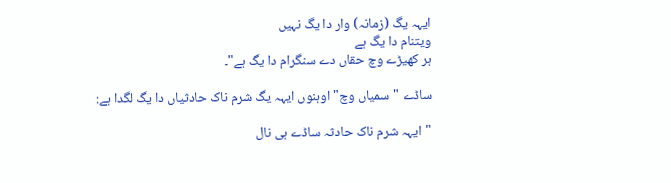ایہہ یگ (زمانہ) وار دا یگ نہیں
ویتنام دا یگ ہے
ہر کھیڑے وچ حقاں دے سنگرام دا یگ ہے"۔

ساڈے "سمیاں وچ" اوہنوں ایہہ یگ شرم ناک حادثیاں دا یگ لگدا ہے:

"ایہہ شرم ناک حادثہ ساڈے ہی نال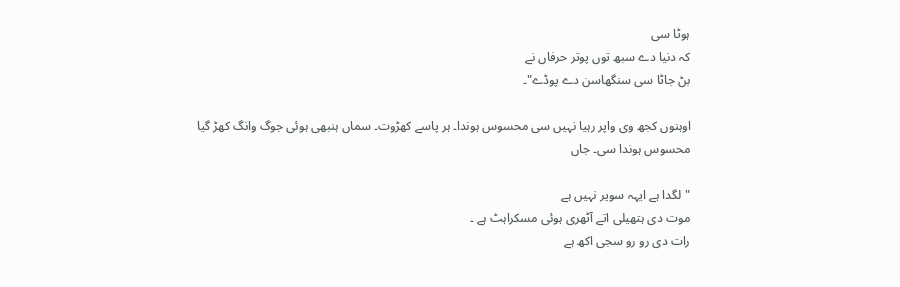ہوڻا سی
کہ دنیا دے سبھ توں پوتر حرفاں نے
بڻ جاڻا سی سنگھاسن دے پوڈے"۔

اوہنوں کجھ وی واپر رہیا نہیں سی محسوس ہوندا۔ ہر پاسے کھڑوت۔ سماں ہنبھی ہوئی جوگ وانگ کھڑ گیا محسوس ہوندا سی۔ جاں

"لگدا ہے ایہہ سویر نہیں ہے
موت دی ہتھیلی اتے آٹھری ہوئی مسکراہٹ ہے ۔
رات دی رو رو سجی اکھ ہے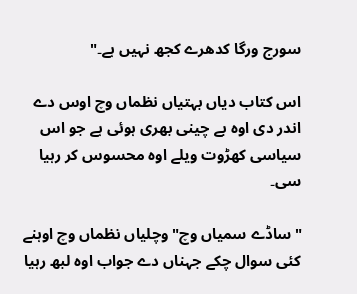سورج ورگا کدھرے کجھ نہیں ہے۔"

اس کتاب دیاں بہتیاں نظماں وچ اوس دے اندر دی اوہ بے چینی بھری ہوئی ہے جو اس سیاسی کھڑوت ویلے اوہ محسوس کر رہیا سی۔

"ساڈے سمیاں وچ" وچلیاں نظماں وچ اوہنے کئی سوال چکے جہناں دے جواب اوہ لبھ رہیا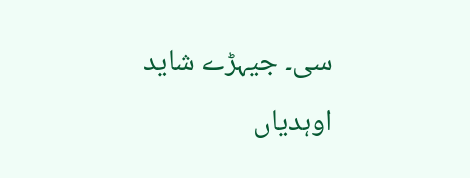سی۔ جیہڑے شاید اوہدیاں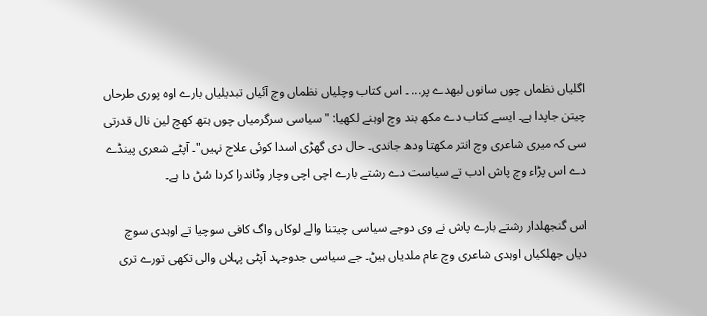اگلیاں نظماں چوں سانوں لبھدے پر... ۔ اس کتاب وچلیاں نظماں وچ آئیاں تبدیلیاں بارے اوہ پوری طرحاں چیتن جاپدا ہے۔ ایسے کتاب دے مکھ بند وچ اوہنے لکھیا: "سیاسی سرگرمیاں چوں ہتھ کھچ لین نال قدرتی سی کہ میری شاعری وچ انتر مکھتا ودھ جاندی۔ حال دی گھڑی اسدا کوئی علاج نہیں"۔ آپڻے شعری پینڈے دے اس پڑاء وچ پاش ادب تے سیاست دے رشتے بارے اچی اچی وچار وٹاندرا کردا سُڻ دا ہے۔

اس گنجھلدار رشتے بارے پاش نے وی دوجے سیاسی چیتنا والے لوکاں واگ کافی سوچیا تے اوہدی سوچ دیاں جھلکیاں اوہدی شاعری وچ عام ملدیاں ہیڻ۔ جے سیاسی جدوجہد آپڻی پہلاں والی تکھی تورے تری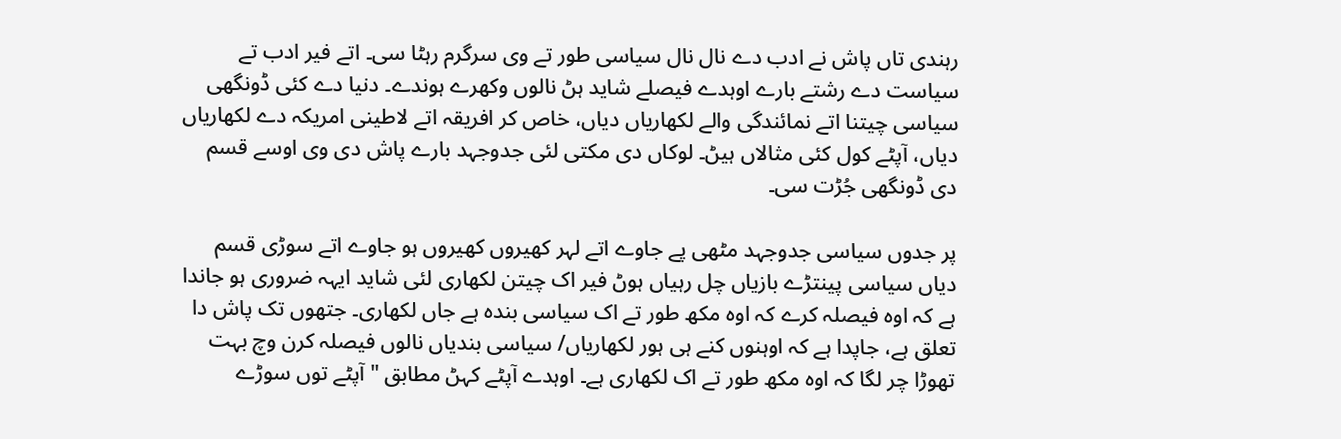رہندی تاں پاش نے ادب دے نال نال سیاسی طور تے وی سرگرم رہڻا سی۔ اتے فیر ادب تے سیاست دے رشتے بارے اوہدے فیصلے شاید ہڻ نالوں وکھرے ہوندے۔ دنیا دے کئی ڈونگھی سیاسی چیتنا اتے نمائندگی والے لکھاریاں دیاں، خاص کر افریقہ اتے لاطینی امریکہ دے لکھاریاں دیاں، آپڻے کول کئی مثالاں ہیڻ۔ لوکاں دی مکتی لئی جدوجہد بارے پاش دی وی اوسے قسم دی ڈونگھی جُڑت سی۔

پر جدوں سیاسی جدوجہد مٹھی پے جاوے اتے لہر کھیروں کھیروں ہو جاوے اتے سوڑی قسم دیاں سیاسی پینتڑے بازیاں چل رہیاں ہوڻ فیر اک چیتن لکھاری لئی شاید ایہہ ضروری ہو جاندا ہے کہ اوہ فیصلہ کرے کہ اوہ مکھ طور تے اک سیاسی بندہ ہے جاں لکھاری۔ جتھوں تک پاش دا تعلق ہے، جاپدا ہے کہ اوہنوں کنے ہی ہور لکھاریاں/ سیاسی بندیاں نالوں فیصلہ کرن وچ بہت تھوڑا چر لگا کہ اوہ مکھ طور تے اک لکھاری ہے۔ اوہدے آپڻے کہڻ مطابق "آپڻے توں سوڑے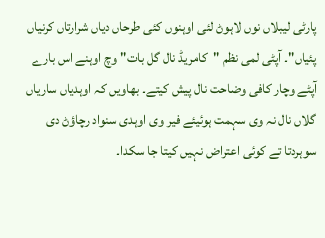پارٹی لیبلاں نوں لاہوڻ لئی اوہنوں کئی طرحاں دیاں شرارتاں کرنیاں پئیاں"۔ آپڻی لمی نظم "کامریڈ نال گل بات" وچ اوہنے اس بارے آپڻے وچار کافی وضاحت نال پیش کیتے۔ بھاویں کہ اوہدیاں ساریاں گلاں نال نہ وی سہمت ہوئیئے فیر وی اوہدی سنواد رچاؤڻ دی سوہردتا تے کوئی اعتراض نہیں کیتا جا سکدا۔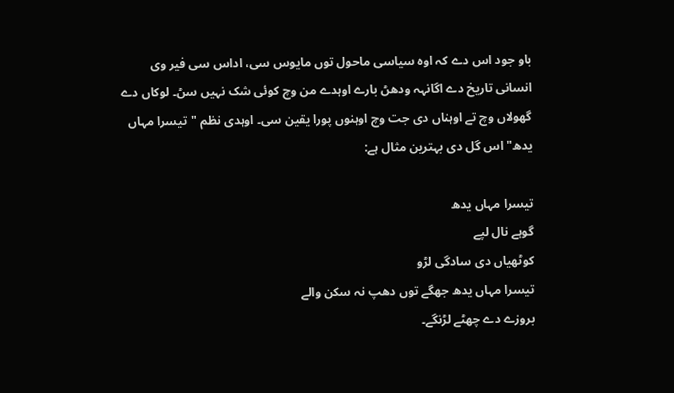باو جود اس دے کہ اوہ سیاسی ماحول توں مایوس سی، اداس سی فیر وی انسانی تاریخ دے اگانہہ ودھڻ بارے اوہدے من وچ کوئی شک نہیں سڻ۔ لوکاں دے گھولاں وچ تے اوہناں دی جت وچ اوہنوں پورا یقین سی۔ اوہدی نظم "تیسرا مہاں یدھ" اس گل دی بہترین مثال ہے:

تیسرا مہاں یدھ
گوہے نال لپے
کوٹھیاں دی سادگی لڑو
تیسرا مہاں یدھ جھگے توں دھپ نہ سکن والے
بروزے دے چھٹے لڑنگے۔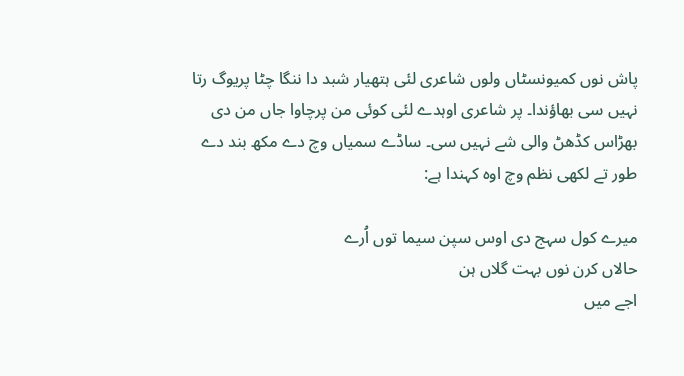پاش نوں کمیونسٹاں ولوں شاعری لئی ہتھیار شبد دا ننگا چٹا پریوگ رتا نہیں سی بھاؤندا۔ پر شاعری اوہدے لئی کوئی من پرچاوا جاں من دی بھڑاس کڈھڻ والی شے نہیں سی۔ ساڈے سمیاں وچ دے مکھ بند دے طور تے لکھی نظم وچ اوہ کہندا ہے:

میرے کول سہج دی اوس سپن سیما توں اُرے
حالاں کرن نوں بہت گلاں ہن
اجے میں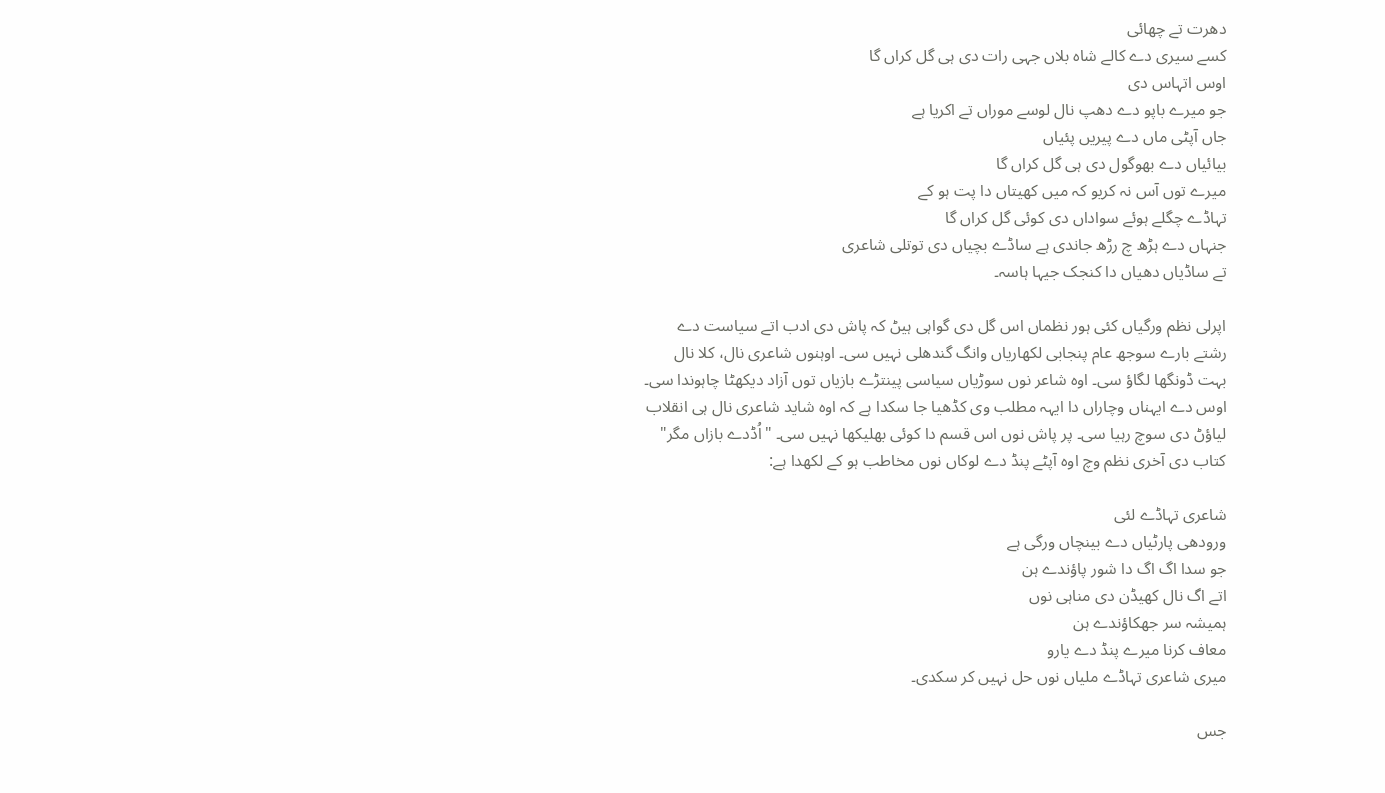دھرت تے چھائی
کسے سیری دے کالے شاہ بلاں جہی رات دی ہی گل کراں گا
اوس اتہاس دی
جو میرے باپو دے دھپ نال لوسے موراں تے اکریا ہے
جاں آپڻی ماں دے پیریں پئیاں
بیائیاں دے بھوگول دی ہی گل کراں گا
میرے توں آس نہ کریو کہ میں کھیتاں دا پت ہو کے
تہاڈے چگلے ہوئے سواداں دی کوئی گل کراں گا
جنہاں دے ہڑھ چ رڑھ جاندی ہے ساڈے بچیاں دی توتلی شاعری
تے ساڈیاں دھیاں دا کنجک جیہا ہاسہ۔

اپرلی نظم ورگیاں کئی ہور نظماں اس گل دی گواہی ہیڻ کہ پاش دی ادب اتے سیاست دے رشتے بارے سوجھ عام پنجابی لکھاریاں وانگ گندھلی نہیں سی۔ اوہنوں شاعری نال، کلا نال بہت ڈونگھا لگاؤ سی۔ اوہ شاعر نوں سوڑیاں سیاسی پینتڑے بازیاں توں آزاد دیکھڻا چاہوندا سی۔ اوس دے ایہناں وچاراں دا ایہہ مطلب وی کڈھیا جا سکدا ہے کہ اوہ شاید شاعری نال ہی انقلاب لیاؤڻ دی سوچ رہیا سی۔ پر پاش نوں اس قسم دا کوئی بھلیکھا نہیں سی۔ "اُڈدے بازاں مگر" کتاب دی آخری نظم وچ اوہ آپڻے پنڈ دے لوکاں نوں مخاطب ہو کے لکھدا ہے:

شاعری تہاڈے لئی
ورودھی پارٹیاں دے بینچاں ورگی ہے
جو سدا اگ اگ دا شور پاؤندے ہن
اتے اگ نال کھیڈن دی مناہی نوں
ہمیشہ سر جھکاؤندے ہن
معاف کرنا میرے پنڈ دے یارو
میری شاعری تہاڈے ملیاں نوں حل نہیں کر سکدی۔

جس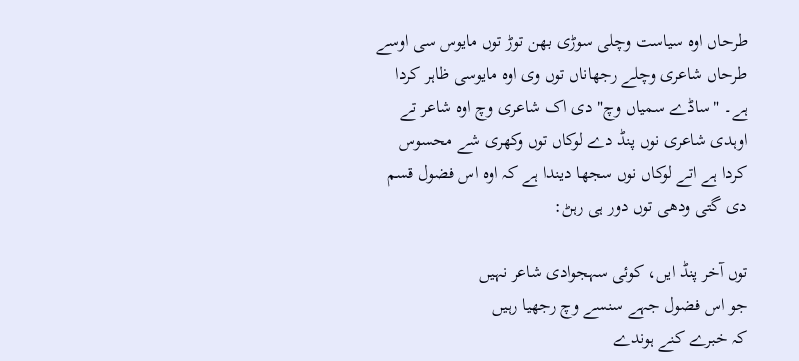طرحاں اوہ سیاست وچلی سوڑی بھن توڑ توں مایوس سی اوسے طرحاں شاعری وچلے رجھاناں توں وی اوہ مایوسی ظاہر کردا ہے۔ "ساڈے سمیاں وچ" دی اک شاعری وچ اوہ شاعر تے اوہدی شاعری نوں پنڈ دے لوکاں توں وکھری شے محسوس کردا ہے اتے لوکاں نوں سجھا دیندا ہے کہ اوہ اس فضول قسم دی گتی ودھی توں دور ہی رہڻ:

توں آخر پنڈ ایں، کوئی سہجوادی شاعر نہیں
جو اس فضول جہے سنسے وچ رجھیا رہیں
کہ خبرے کنے ہوندے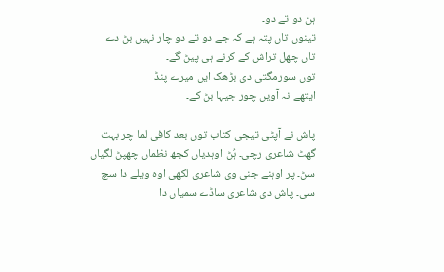ہن دو تے دو۔
تینوں تاں پتہ ہے کہ جے دو تے دو چار نہیں بڻ دے
تاں چھل تراش کے کرنے ہی پیڻ گے۔
توں سورمگتی دی بڑھک ایں میرے پنڈ
ایتھے نہ آویں چور جیہا بڻ کے۔

پاش نے آپڻی تیجی کتاب توں بعد کافی لما چر بہت گھٹ شاعری رچی۔ ہُڻ اوہدیاں کجھ نظماں چھپڻ لگیاں سڻ۔ پر اوہنے جنی وی شاعری لکھی اوہ ویلے دا سچ سی۔ پاش دی شاعری ساڈے سمیاں دا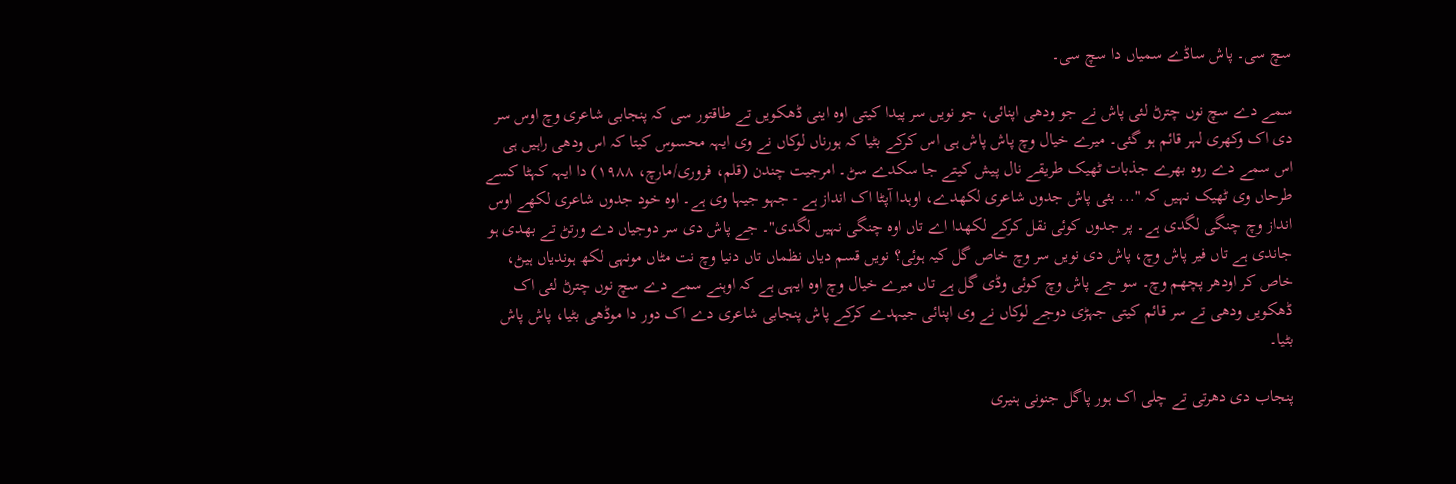سچ سی۔ پاش ساڈے سمیاں دا سچ سی۔

سمے دے سچ نوں چترڻ لئی پاش نے جو ودھی اپنائی، جو نویں سر پیدا کیتی اوہ اینی ڈھکویں تے طاقتور سی کہ پنجابی شاعری وچ اوس سر دی اک وکھری لہر قائم ہو گئی۔ میرے خیال وچ پاش پاش ہی اس کرکے بڻیا کہ ہورناں لوکاں نے وی ایہہ محسوس کیتا کہ اس ودھی راہیں ہی اس سمے دے روہ بھرے جذبات ٹھیک طریقے نال پیش کیتے جا سکدے سڻ۔ امرجیت چندن (قلم، فروری/مارچ، ١٩٨٨) دا ایہہ کہڻا کسے طرحاں وی ٹھیک نہیں کہ "... بئی پاش جدوں شاعری لکھدے، اوہدا آپڻا اک انداز ہے - جہو جیہا وی ہے۔ اوہ خود جدوں شاعری لکھے اوس انداز وچ چنگی لگدی ہے۔ پر جدوں کوئی نقل کرکے لکھدا اے تاں اوہ چنگی نہیں لگدی"۔ جے پاش دی سر دوجیاں دے ورتڻ تے بھدی ہو جاندی ہے تاں فیر پاش وچ، پاش دی نویں سر وچ خاص گل کیہ ہوئی؟ نویں قسم دیاں نظماں تاں دنیا وچ نت مڻاں مونہی لکھ ہوندیاں ہیڻ، خاص کر اودھر پچھم وچ۔ سو جے پاش وچ کوئی وڈی گل ہے تاں میرے خیال وچ اوہ ایہی ہے کہ اوہنے سمے دے سچ نوں چترڻ لئی اک ڈھکویں ودھی تے سر قائم کیتی جہڑی دوجے لوکاں نے وی اپنائی جیہدے کرکے پاش پنجابی شاعری دے اک دور دا موڈھی بڻیا، پاش پاش بڻیا۔

پنجاب دی دھرتی تے چلی اک ہور پاگل جنونی ہنیری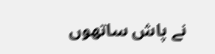نے پاش ساتھوں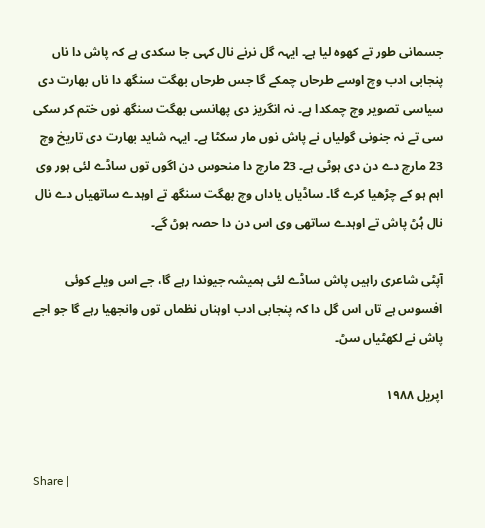جسمانی طور تے کھوہ لیا ہے۔ ایہہ گل نرنے نال کہی جا سکدی ہے کہ پاش دا ناں پنجابی ادب وچ اوسے طرحاں چمکے گا جس طرحاں بھگت سنگھ دا ناں بھارت دی سیاسی تصویر وچ چمکدا ہے۔ نہ انگریز دی پھانسی بھگت سنگھ نوں ختم کر سکی سی تے نہ جنونی گولیاں نے پاش نوں مار سکڻا ہے۔ ایہہ شاید بھارت دی تاریخ وچ 23 مارچ دے دن دی ہوڻی ہے۔ 23 مارچ دا منحوس دن اگوں توں ساڈے لئی ہور وی اہم ہو کے چڑھیا کرے گا۔ ساڈیاں یاداں وچ بھگت سنگھ تے اوہدے ساتھیاں دے نال نال ہُڻ پاش تے اوہدے ساتھی وی اس دن دا حصہ ہوڻ گے۔

آپڻی شاعری راہیں پاش ساڈے لئی ہمیشہ جیوندا رہے گا، جے اس ویلے کوئی افسوس ہے تاں اس گل دا کہ پنجابی ادب اوہناں نظماں توں وانجھیا رہے گا جو اجے پاش نے لکھڻیاں سڻ۔

اپریل ١٩٨٨


Share |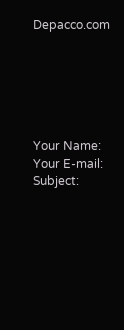Depacco.com






Your Name:
Your E-mail:
Subject: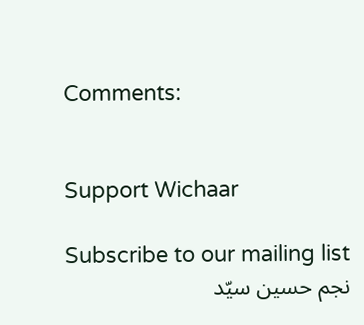Comments:


Support Wichaar

Subscribe to our mailing list
نجم حسین سیّد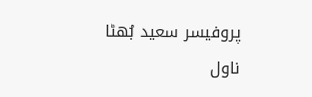پروفیسر سعید بُھٹا
ناول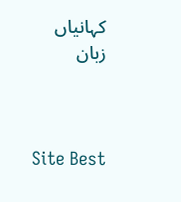کہانیاں
زبان



Site Best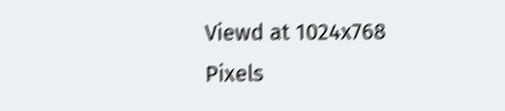Viewd at 1024x768 Pixels